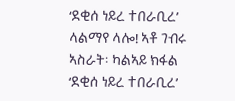‘ደቂሰ ነይረ ተበራቢረ’ ላልማየ ላሎ! ኣቶ ገብሩ ኣስራት፡ ካልኣይ ክፋል
‘ደቂሰ ነይረ ተበራቢረ’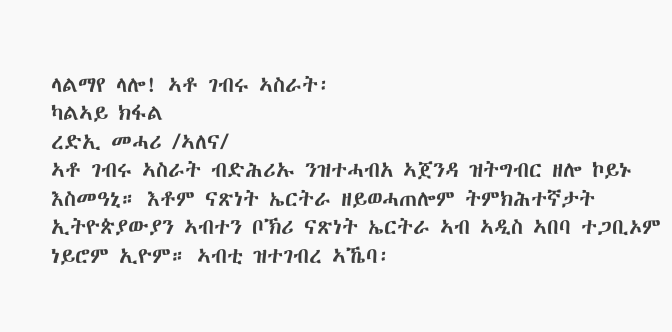ላልማየ ላሎ! ኣቶ ገብሩ ኣስራት፡
ካልኣይ ክፋል
ረድኢ መሓሪ /ኣለና/
ኣቶ ገብሩ ኣስራት ብድሕሪኡ ንዝተሓብአ ኣጀንዳ ዝትግብር ዘሎ ኮይኑ እስመዓኒ። እቶም ናጽነት ኤርትራ ዘይወሓጠሎም ትምክሕተኛታት ኢትዮጵያውያን ኣብተን ቦኽሪ ናጽነት ኤርትራ ኣብ ኣዲስ ኣበባ ተጋቢኦም ነይሮም ኢዮም። ኣብቲ ዝተገብረ ኣኼባ፡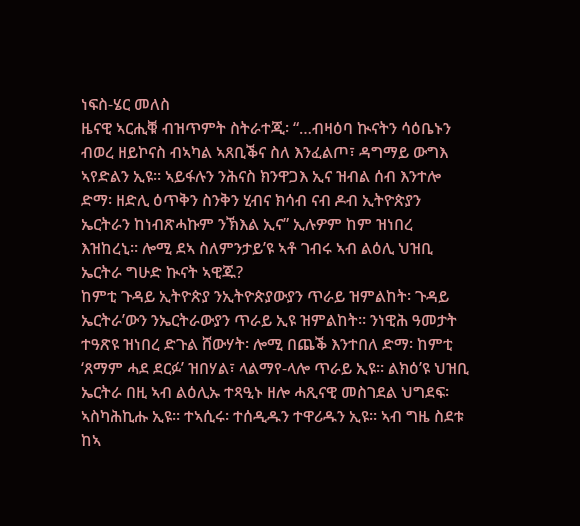ነፍስ-ሄር መለስ
ዜናዊ ኣርሒቑ ብዝጥምት ስትራተጂ፡ “…ብዛዕባ ኲናትን ሳዕቤኑን ብወረ ዘይኮናስ ብኣካል ኣጸቢቕና ስለ እንፈልጦ፣ ዳግማይ ውግእ ኣየድልን ኢዩ። ኣይፋሉን ንሕናስ ክንዋጋእ ኢና ዝብል ሰብ እንተሎ ድማ፡ ዘድሊ ዕጥቅን ስንቅን ሂብና ክሳብ ናብ ዶብ ኢትዮጵያን ኤርትራን ከነብጽሓኩም ንኽእል ኢና” ኢሉዎም ከም ዝነበረ እዝከረኒ። ሎሚ ደኣ ስለምንታይ’ዩ ኣቶ ገብሩ ኣብ ልዕሊ ህዝቢ ኤርትራ ግሁድ ኲናት ኣዊጁ?
ከምቲ ጉዳይ ኢትዮጵያ ንኢትዮጵያውያን ጥራይ ዝምልከት፡ ጉዳይ ኤርትራ’ውን ንኤርትራውያን ጥራይ ኢዩ ዝምልከት። ንነዊሕ ዓመታት ተዓጽዩ ዝነበረ ድጉል ሸውሃት፡ ሎሚ በጨቕ እንተበለ ድማ፡ ከምቲ ‘ጸማም ሓደ ደርፉ’ ዝበሃል፣ ላልማየ-ላሎ ጥራይ ኢዩ። ልክዕ’ዩ ህዝቢ ኤርትራ በዚ ኣብ ልዕሊኡ ተጻዒኑ ዘሎ ሓጺናዊ መስገደል ህግደፍ፡
ኣስካሕኪሑ ኢዩ። ተኣሲሩ፡ ተሰዲዱን ተዋሪዱን ኢዩ። ኣብ ግዜ ስደቱ ከኣ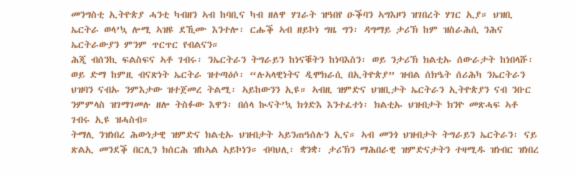መንግስቲ ኢትዮጵያ ሓንቲ ካብዘን ኣብ ከባቢና ካብ ዘለዋ ሃገራት ዝዓበየ ዑቕባን ኣግእዞን ዝገበረት ሃገር ኢያ። ህዝቢ ኤርትራ ወላ’ኳ ሎሚ ኣዝዩ ደኺሙ እንተሎ፡ ርሑቕ ኣብ ዘይኮነ ግዜ ግን፡ ዳግማይ ታሪኽ ከም ዝስራሕሲ ንሕና ኤርትራውያን ምንም ጥርጥር የብልናን።
ሕጂ ብሰንኪ ፍልስፍና ኣቶ ገብሩ፡ ንኤርትራን ትግራይን ከነናቑትን ከነባእስን፡ ወይ ንታሪኽ ክልቲኡ ሰውራታት ከነበላሹ፡ ወይ ድማ ከምዚ ብናጽነት ኤርትራ ዝተጣዕሶ፡ “ሉኣላዊነትና ዲሞክራሲ በኢትዮጵያ” ዝብል ሰክዔት ሰሪሕካ ንኤርትራን ህዝባን ናብኡ ንምእታው ዝተጀመረ ትልሚ፡ ኣይከውንን ኢዩ። ኣብዚ ዝምድና ህዝቢታት ኤርትራን ኢትዮጵያን ናብ ንቡር ንምምላስ ዝገማገመሉ ዘሎ ትስፉው እዋን፡ በሰላ ኲናት’ኳ ክጎድእ እንተፈተነ፡ ክልቲኡ ህዝብታት ክንዮ መጽሓፍ ኣቶ ገብሩ ኢዩ ዝሓስብ።
ትማሊ ንዝነበረ ሕውነታዊ ዝምድና ክልቲኡ ህዝብታት ኣይንጠዓሰሉን ኢና። ኣብ መንጎ ህዝብታት ትግራይን ኤርትራን፡ ናይ ጽልኢ መንደቕ በርሊን ክሰርሕ ዝከኣል ኣይኮነን። ብባህሊ፡ ቋንቋ፡ ታሪኽን ማሕበራዊ ዝምድናታትን ተዛሚዱ ዝነብር ዝነበረ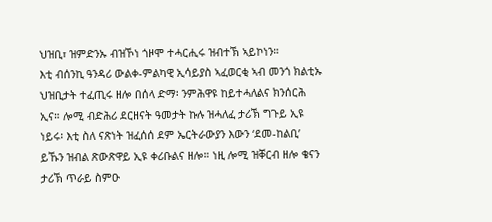ህዝቢ፣ ዝምድንኡ ብዝኾነ ጎዞሞ ተሓርሒሩ ዝብተኽ ኣይኮነን።
እቲ ብሰንኪ ዓንዳሪ ውልቀ-ምልካዊ ኢሳይያስ ኣፈወርቂ ኣብ መንጎ ክልቲኡ ህዝቢታት ተፈጢሩ ዘሎ በሰላ ድማ፡ ንምሕዋዩ ከይተሓለልና ክንሰርሕ ኢና። ሎሚ ብድሕሪ ደርዘናት ዓመታት ኩሉ ዝሓለፈ ታሪኽ ግጉይ ኢዩ ነይሩ፡ እቲ ስለ ናጽነት ዝፈሰሰ ደም ኤርትራውያን እውን ‘ደመ-ከልቢ’ ይኹን ዝብል ጽውጽዋይ ኢዩ ቀሪቡልና ዘሎ። ነዚ ሎሚ ዝቐርብ ዘሎ ቄናን ታሪኽ ጥራይ ስምዑ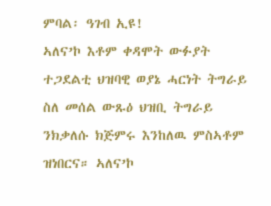ምባል፡ ዓገብ ኢዩ!
ኣለና’ኮ እቶም ቀዳሞት ውፉያት ተጋደልቲ ህዝባዊ ወያኔ ሓርነት ትግራይ ስለ መሰል ውጹዕ ህዝቢ ትግራይ ንክቃለሱ ክጅምሩ እንከለዉ ምስኣቶም ዝነበርና። ኣለና’ኮ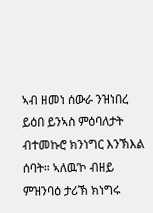ኣብ ዘመነ ሰውራ ንዝነበረ ይዕበ ይንኣስ ምዕባለታት ብተመኩሮ ክንነግር እንኽእል ሰባት። ኣለዉ’ኮ ብዘይ ምዝንባዕ ታሪኽ ክነግሩ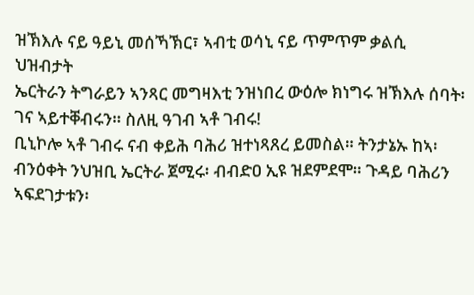ዝኽእሉ ናይ ዓይኒ መሰኻኽር፣ ኣብቲ ወሳኒ ናይ ጥምጥም ቃልሲ ህዝብታት
ኤርትራን ትግራይን ኣንጻር መግዛእቲ ንዝነበረ ውዕሎ ክነግሩ ዝኽእሉ ሰባት፡ ገና ኣይተቐብሩን። ስለዚ ዓገብ ኣቶ ገብሩ!
ቢኒኮሎ ኣቶ ገብሩ ናብ ቀይሕ ባሕሪ ዝተነጻጸረ ይመስል። ትንታኔኡ ከኣ፡ ብንዕቀት ንህዝቢ ኤርትራ ጀሚሩ፡ ብብድዐ ኢዩ ዝደምደሞ። ጉዳይ ባሕሪን ኣፍደገታቱን፡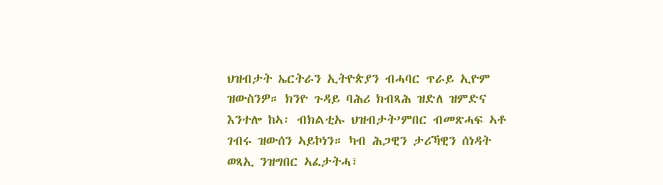ህዝብታት ኤርትራን ኢትዮጵያን ብሓባር ጥራይ ኢዮም ዝውስንዎ። ክንዮ ጉዳይ ባሕሪ ክብጻሕ ዝድለ ዝምድና እንተሎ ከኣ፡ ብክልቲኡ ህዝብታት’ምበር ብመጽሓፍ ኣቶ ገብሩ ዝውሰን ኣይኮነን። ካብ ሕጋዊን ታሪኻዊን ሰነዳት ወጻኢ ንዝግበር ኣፈታትሓ፣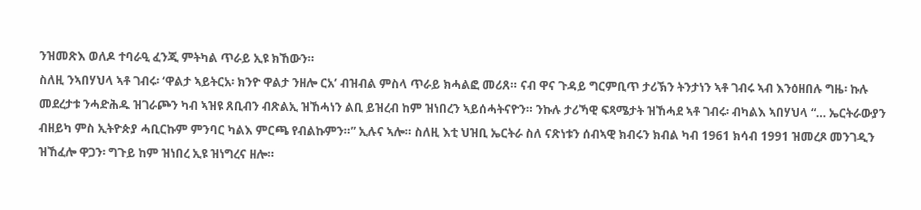ንዝመጽእ ወለዶ ተባራዒ ፈንጂ ምትካል ጥራይ ኢዩ ክኸውን።
ስለዚ ንኣበሃህላ ኣቶ ገብሩ፡ ‘ዋልታ ኣይትርአ፡ ክንዮ ዋልታ ንዘሎ ርአ’ ብዝብል ምስላ ጥራይ ክሓልፎ መሪጸ። ናብ ዋና ጉዳይ ግርምቢጥ ታሪኽን ትንታነን ኣቶ ገብሩ ኣብ እንዕዘበሉ ግዜ፡ ኩሉ መደረታቱ ንሓድሕዱ ዝገራጮን ካብ ኣዝዩ ጸቢብን ብጽልኢ ዝኸሓነን ልቢ ይዝረብ ከም ዝነበረን ኣይሰሓትናዮን። ንኩሉ ታሪኻዊ ፍጻሜታት ዝኸሓደ ኣቶ ገብሩ፡ ብካልእ ኣበሃህላ “… ኤርትራውያን ብዘይካ ምስ ኢትዮጵያ ሓቢርኩም ምንባር ካልእ ምርጫ የብልኩምን።” ኢሉና ኣሎ። ስለዚ እቲ ህዝቢ ኤርትራ ስለ ናጽነቱን ሰብኣዊ ክብሩን ክብል ካብ 1961 ክሳብ 1991 ዝመረጾ መንገዲን ዝኸፈሎ ዋጋን፡ ግጉይ ከም ዝነበረ ኢዩ ዝነግረና ዘሎ።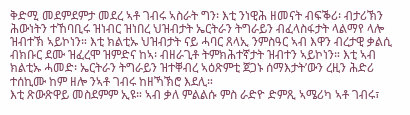ቅድሚ መደምደምታ መደረ ኣቶ ገብሩ ኣስራት ግን፡ እቲ ንነዊሕ ዘመናት ብፍቕሪ፡ ብታሪኽን ሕውነትን ተኸባቢሩ ዝነብር ዝነበረ ህዝብታት ኤርትራን ትግራይን ብፈላስፋታት ላልማየ ላሎ ዝብተኽ ኣይኮነን። እቲ ክልቲኡ ህዝብታት ናይ ሓባር ጸላኢ ንምስዓር ኣብ እዋን ብረታዊ ቃልሲ ብክቡር ደሙ ዝፈረሞ ዝምድና ከኣ፡ ብዘራጊቶ ትምክሕተኛታት ዝብተን ኣይኮነን። እቲ ኣብ ክልቲኡ ሓመድ፡ ኤርትራን ትግራይን ዝተቐብረ ኣዕጽምቲ ጀጋኑ ሰማእታት’ውን ረዚን ሕድሪ ተሰኪሙ ከም ዘሎ ንኣቶ ገብሩ ከዘኻኽሮ እደሊ።
እቲ ጽውጽዋይ መስደምም ኢዩ። ኣብ ቃለ ምልልሱ ምስ ራድዮ ድምጺ ኣሜሪካ ኣቶ ገብሩ፣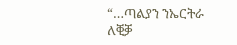“…ጣልያን ንኤርትራ ለቒቓ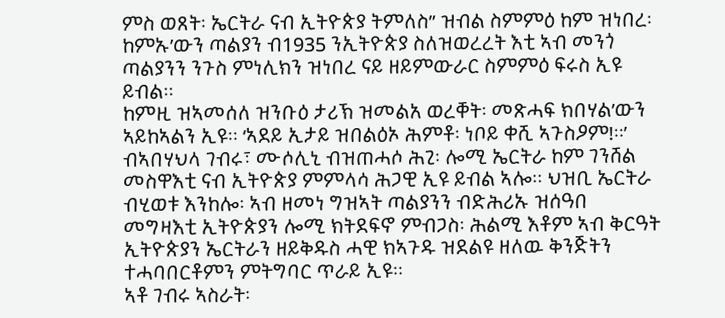ምስ ወጸት፡ ኤርትራ ናብ ኢትዮጵያ ትምለስ” ዝብል ስምምዕ ከም ዝነበረ፡ ከምኡ’ውን ጣልያን ብ1935 ንኢትዮጵያ ስለዝወረረት እቲ ኣብ መንጎ ጣልያንን ንጉስ ምነሊክን ዝነበረ ናይ ዘይምውራር ስምምዕ ፍሩስ ኢዩ ይብል።
ከምዚ ዝኣመሰለ ዝንቡዕ ታሪኽ ዝመልአ ወረቐት፡ መጽሓፍ ክበሃል’ውን ኣይከኣልን ኢዩ። ‘ኣደይ ኢታይ ዝበልዕኦ ሕምቶ፡ ነቦይ ቀሺ ኣጉስዖም!።’ ብኣበሃህላ ገብሩ፣ ሙሶሊኒ ብዝጠሓሶ ሕጊ፡ ሎሚ ኤርትራ ከም ገንሸል መስዋእቲ ናብ ኢትዮጵያ ምምላሳ ሕጋዊ ኢዩ ይብል ኣሎ። ህዝቢ ኤርትራ ብሂወቱ እንከሎ፡ ኣብ ዘመነ ግዝኣት ጣልያንን ብድሕሪኡ ዝሰዓበ መግዛእቲ ኢትዮጵያን ሎሚ ክትደፍኖ ምብጋስ፡ ሕልሚ እቶም ኣብ ቅርዓት ኢትዮጵያን ኤርትራን ዘይቅዱስ ሓዊ ክኣጉዱ ዝደልዩ ዘለዉ ቅንጅትን ተሓባበርቶምን ምትግባር ጥራይ ኢዩ።
ኣቶ ገብሩ ኣስራት፡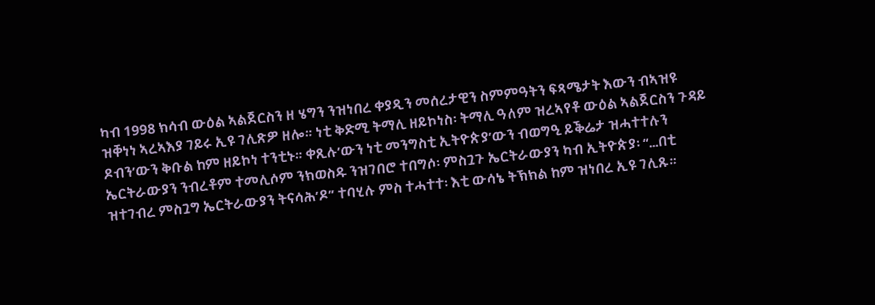ካብ 1998 ክሳብ ውዕል ኣልጀርስን ዘ ሄግን ንዝነበረ ቀያዲን መሰረታዊን ስምምዓትን ፍጻሜታት እውን ብኣዝዩ ዝቐነነ ኣረኣእያ ገይሩ ኢዩ ገሊጽዎ ዘሎ። ነቲ ቅድሚ ትማሊ ዘይኮነስ፡ ትማሊ ዓለም ዝረኣየቶ ውዕል ኣልጀርስን ጉዳይ ዶብን’ውን ቅቡል ከም ዘይኮነ ተንቲኑ። ቀጺሉ’ውን ነቲ መንግስቲ ኢትዮጵያ’ውን ብወግዒ ይቕሬታ ዝሓተተሉን ኤርትራውያን ንብረቶም ተመሊሶም ንክወስዱ ንዝገበሮ ተበግሶ፡ ምስጓጉ ኤርትራውያን ካብ ኢትዮጵያ፡ “…በቲ ዝተገብረ ምስጓግ ኤርትራውያን ትናሳሕ’ዶ” ተባሂሉ ምስ ተሓተተ፡ እቲ ውሳኔ ትኽክል ከም ዝነበረ ኢዩ ገሊጹ።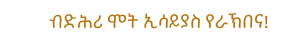ብድሕሪ ሞት ኢሳይያስ የራኽበና!